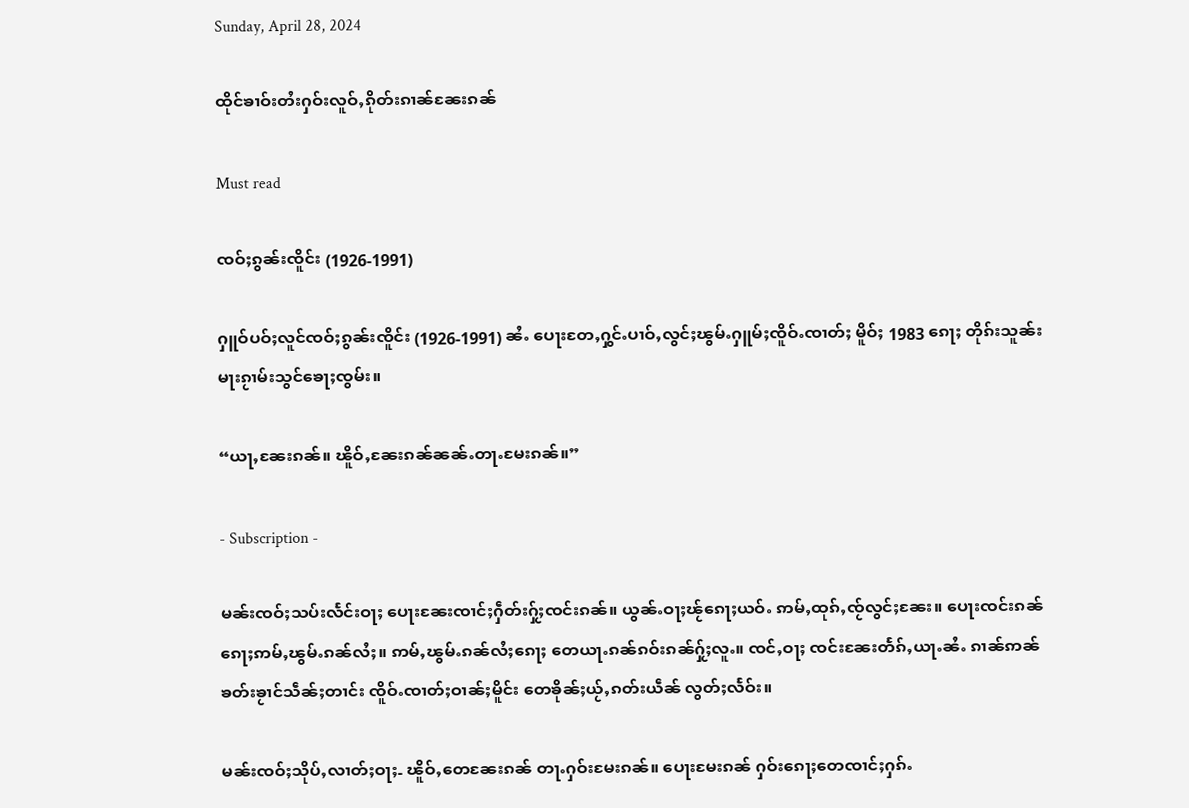Sunday, April 28, 2024

ထိုင်ၶၢဝ်းတႆးႁဝ်းလူဝ်ႇၵိုတ်းၵၢၼ်ၼႄးၵၼ်

Must read

ၸဝ်ႈၵွၼ်းၸိူင်း (1926-1991)

ႁူဝ်ပဝ်ႈလူင်ၸဝ်ႈၵွၼ်းၸိူင်း (1926-1991) ၼႆႉ ပေႃးတႄႇႁွင်ႉပၢဝ်ႇလွင်ႈၽွမ်ႉႁူမ်ႈၸိူဝ်ႉၸၢတ်ႈ မိူဝ်ႈ 1983 ၵေႃႈ တိုၵ်းသူၼ်းမႃးၵႂၢမ်းသွင်ၶေႃႈၸွမ်း။

“ယႃႇၼႄးၵၼ်။ ၽိူဝ်ႇၼႄးၵၼ်ၼၼ်ႉတႃႉမႄးၵၼ်။”

- Subscription -

မၼ်းၸဝ်ႈသပ်းလႅင်းဝႃႈ ပေႃးၼႄးၸၢင်ႈႁဵတ်းႁႂ်ႈၸင်းၵၼ်။ ယွၼ်ႉဝႃႈၽႂ်ၵေႃႈယဝ်ႉ ဢမ်ႇထုၵ်ႇၸႂ်လွင်ႈၼႄး။ ပေႃးၸင်းၵၼ်ၵေႃႈဢမ်ႇၽွမ်ႉၵၼ်လႆႈ။ ဢမ်ႇၽွမ်ႉၵၼ်လႆႈၵေႃႈ တေယႃႉၵၼ်ၵဝ်းၵၼ်ႁႂ်ႈလူႉ။ ၸင်ႇဝႃႈ ၸင်းၼႄးတႅၵ်ႇယႃႉၼႆႉ ၵၢၼ်ဢၼ်ၶတ်းၶႂၢင်သဵၼ်ႈတၢင်း ၸိူဝ်ႉၸၢတ်ႈဝၢၼ်ႈမိူင်း တေၶိုၼ်ႈယႂ်ႇၵတ်းယဵၼ် လွတ်ႈလႅဝ်း။

မၼ်းၸဝ်ႈသိုပ်ႇလၢတ်ႈဝႃႈ- ၽိူဝ်ႇတေၼႄးၵၼ် တႃႉႁဝ်းမႄးၵၼ်။ ပေႃးမႄးၵၼ် ႁဝ်းၵေႃႈတေၸၢင်ႈႁၵ်ႉ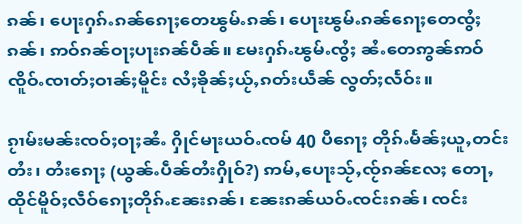ၵၼ်၊ ပေႃးႁၵ်ႉၵၼ်ၵေႃႈတေၽွမ်ႉၵၼ်၊ ပေႃးၽွမ်ႉၵၼ်ၵေႃႈတေၸွႆႈၵၼ်၊ ဢဝ်ၵၼ်ဝႃႈပႃးၵၼ်ပဵၼ်။ မႄးႁၵ်ႉၽွမ်ႉၸွႆႈ ၼႆႉတေဢွၼ်ဢဝ်ၸိူဝ်ႉၸၢတ်ႈဝၢၼ်ႈမိူင်း လႆႈၶိုၼ်ႈယႂ်ႇၵတ်းယဵၼ် လွတ်ႈလႅဝ်း။

ၵႂၢမ်းမၼ်းၸဝ်ႈဝႃႈၼႆႉ ႁိုင်မႃးယဝ်ႉၸမ် 40 ပီၵေႃႈ တိုၵ်ႉမႅၼ်ႈယူႇတင်းတႆး၊ တႆးၵေႃႈ (ယွၼ်ႉပဵၼ်တႆးႁိုဝ်?) ဢမ်ႇပေႃးသႂ်ႇၸႂ်ၵၼ်လႄႈ တေႃႇထိုင်မိူဝ်ႈလဵဝ်ၵေႃႈတိုၵ်ႉၼႄးၵၼ်၊ ၼႄးၵၼ်ယဝ်ႉၸင်းၵၼ်၊ ၸင်း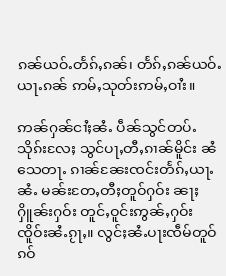ၵၼ်ယဝ်ႉတႅၵ်ႇၵၼ်၊ တႅၵ်ႇၵၼ်ယဝ်ႉယႃႉၵၼ် ဢမ်ႇသုတ်းဢမ်ႇဝၢႆး။

ဢၼ်ႁၼ်ငၢႆႈၼႆႉ ပဵၼ်သွင်တပ်ႉသိုၵ်းလႄႈ သွင်ပႃႇတီႇၵၢၼ်မိူင်း ၼႆသေတႃႉ ၵၢၼ်ၼႄးၸင်းတႅၵ်ႇယႃႉၼႆႉ မၼ်းတႄႇတီႈတူဝ်ႁဝ်း ၼႃႈႁိူၼ်းႁဝ်း တူင်ႇဝူင်းဢွၼ်ႇႁဝ်း ၸိူဝ်းၼႆႉၵႂႃႇ။ လွင်ႈၼႆႉပႃးၸဵမ်တူဝ်ၵဝ်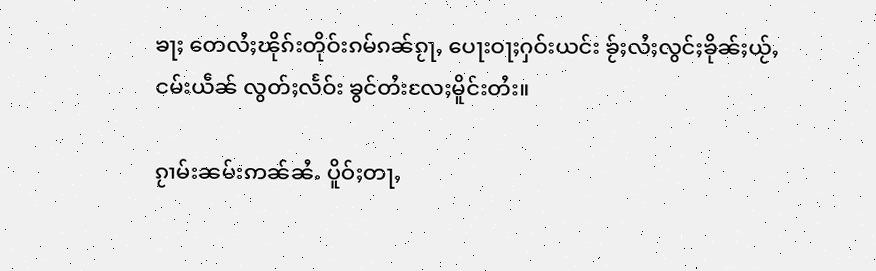ၶႃႈ တေလႆႈၽိုၵ်းတိုဝ်းၵမ်ၵၼ်ၵႂႃႇ ပေႃးဝႃႈႁဝ်းယင်း ၶႂ်ႈလႆႈလွင်ႈၶိုၼ်ႈယႂ်ႇ ငမ်းယဵၼ် လွတ်ႈလႅဝ်း ၶွင်တႆးလႄႈမိူင်းတႆး။

ၵႂၢမ်းၼမ်းဢၼ်ၼႆႉ ပိူဝ်ႈတႃႇ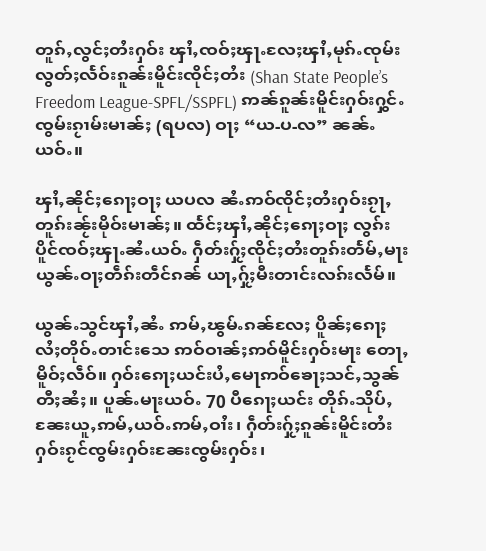တူၵ်ႇလွင်ႈတႆးႁဝ်း ၾၢႆႇၸဝ်ႈၾႃႉလႄႈၾၢႆႇမုၵ်ႉၸုမ်း လွတ်ႈလႅဝ်းၵူၼ်းမိူင်းၸိုင်ႈတႆး (Shan State People’s Freedom League-SPFL/SSPFL) ဢၼ်ၵူၼ်းမိူင်းႁဝ်းႁွင်ႉၸွမ်းၵႂၢမ်းမၢၼ်ႈ (ရပလ) ဝႃႈ “ယ-ပ-လ” ၼၼ်ႉယဝ်ႉ။

ၾၢႆႇၼိုင်ႈၵေႃႈဝႃႈ ယပလ ၼႆႉဢဝ်ၸိုင်ႈတႆးႁဝ်းၵႂႃႇတူၵ်းၼႂ်းမိုဝ်းမၢၼ်ႈ။ ထႅင်ႈၾၢႆႇၼိုင်ႈၵေႃႈဝႃႈ လွၵ်းပိူင်ၸဝ်ႈၾႃႉၼႆႉယဝ်ႉ ႁဵတ်းႁႂ်ႈၸိုင်ႈတႆးတူၵ်းတႅမ်ႇမႃး ယွၼ်ႉဝႃႈတဵၵ်းတဵင်ၵၼ် ယႃႇႁႂ်ႈမီးတၢင်းလၵ်းလႅမ်။

ယွၼ်ႉသွင်ၾၢႆႇၼႆႉ ဢမ်ႇၽွမ်ႉၵၼ်လႄႈ ပိူၼ်ႈၵေႃႈလႆႈတိုဝ်ႉတၢင်းသေ ဢဝ်ဝၢၼ်ႈဢဝ်မိူင်းႁဝ်းမႃး တေႃႇမိူဝ်ႈလဵဝ်။ ႁဝ်းၵေႃႈယင်းပႆႇမေႃဢဝ်ၶေႃႈသင်ႇသွၼ်တီႈၼႆႈ။ ပူၼ်ႉမႃးယဝ်ႉ 70 ပီၵေႃႈယင်း တိုၵ်ႉသိုပ်ႇၼႄးယူႇဢမ်ႇယဝ်ႉဢမ်ႇဝၢႆး၊ ႁဵတ်းႁႂ်ႈၵူၼ်းမိူင်းတႆးႁဝ်းၵႂင်ၸွမ်းႁဝ်းၼႄးၸွမ်းႁဝ်း၊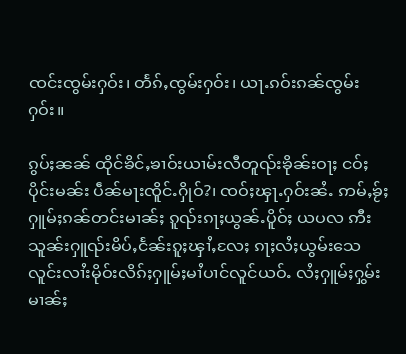ၸင်းၸွမ်းႁဝ်း၊ တႅၵ်ႇၸွမ်းႁဝ်း၊ ယႃႉၵဝ်းၵၼ်ၸွမ်းႁဝ်း။

ၵွပ်ႈၼၼ် ထိုင်ၶိင်ႇၶၢဝ်းယၢမ်းလီတူၺ်းၶိုၼ်းဝႃႈ ငဝ်ႈပိုင်းမၼ်း ပဵၼ်မႃးၸိူင်ႉႁိုဝ်?၊ ၸဝ်ႈၾႃႉႁဝ်းၼႆႉ ဢမ်ႇၶႂ်ႈႁူမ်ႈၵၼ်တင်းမၢၼ်ႈ ၵူၺ်းၵႃႈယွၼ်ႉပိူဝ်ႈ ယပလ ဢီးသူၼ်းႁူၺ်းမိပ်ႇငႅၼ်းၵူႈၾၢႆႇလႄႈ ၵႃႈလႆႈယွမ်းသေလူင်းလၢႆးမိုဝ်းလိၵ်ႈႁူမ်ႈမၢႆပၢင်လူင်ယဝ်ႉ လႆႈႁူမ်ႈႁွမ်းမၢၼ်ႈ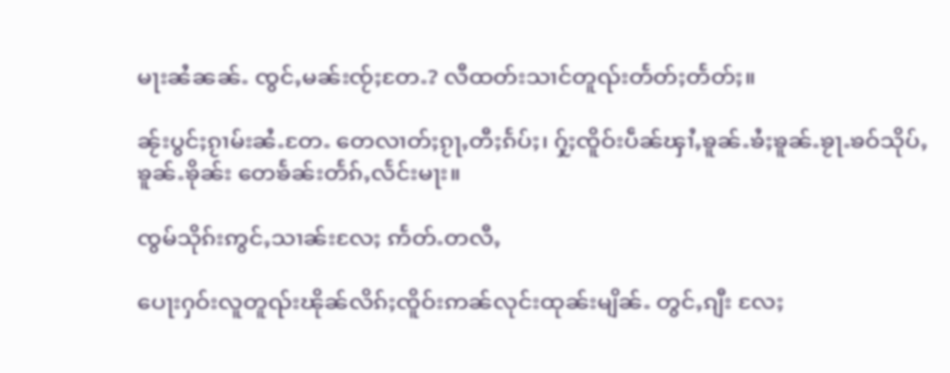မႃးၼႆၼၼ်ႉ ၸွင်ႇမၼ်းၸႂ်ႈတႄႉ? လီထတ်းသၢင်တူၺ်းတႅတ်ႈတႅတ်ႈ။

ၼႂ်းပွင်ႈၵႂၢမ်းၼႆႉတႄႉ တေလၢတ်ႈၵႂႃႇတီႈၵႅပ်ႈ၊ ႁႂ်ႈၸိူဝ်းပဵၼ်ၾၢႆႇၶူၼ်ႉၶႆႈၶူၼ်ႉၶႂႃႉၶဝ်သိုပ်ႇၶူၼ်ႉၶိုၼ်း တေၶႅၼ်းတႅၵ်ႇလႅင်းမႃး။

ၸွမ်သိုၵ်းဢွင်ႇသၢၼ်းလႄႈ ဢႅတ်ႉတလီႇ

ပေႃးႁဝ်းလူတူၺ်းၽိုၼ်လိၵ်ႈၸိူဝ်းဢၼ်လုင်းထုၼ်းမျိၼ်ႉ တွင်ႇၵျီး လႄႈ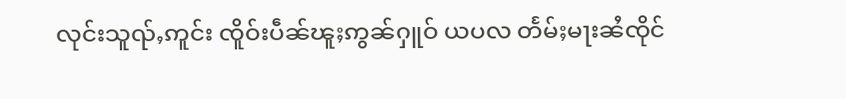လုင်းသူၺ်ႇဢူင်း ၸိူဝ်းပဵၼ်ၽူႈဢွၼ်ႁူဝ် ယပလ တႅမ်ႈမႃးၼႆၸိုင်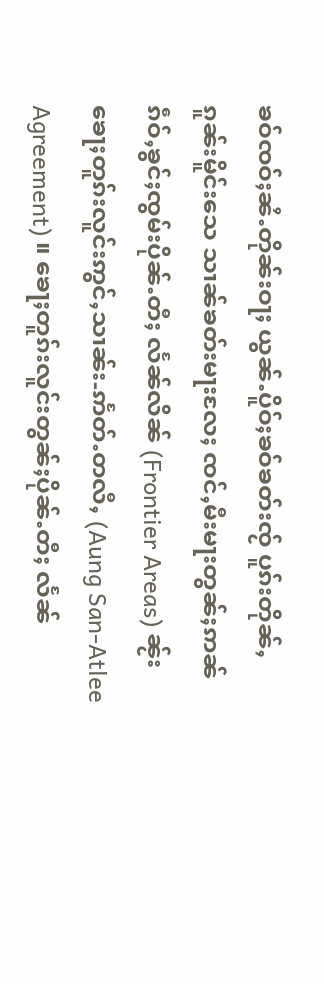ၶဝ်ၸဝ်ႈၼႆႉတိုၼ်းဝႃႈ ယွၼ်ႉပိူဝ်ႈၶဝ်ၶတ်းၸႂ် ပူၵ်းတိုၼ်ႇၵူၼ်းမိူင်းသေ သၢၼ်ၶတ်းမႃးလႄႈ ၸင်ႇမီးမႃးတွၼ်ႈဢၼ် ၵဵဝ်ႇၶွင်ႈၸွမ်းပိုၼ်ႉတီႈ လႅၼ်လိၼ် (Frontier Areas) ၼႂ်းၶေႃႈတူၵ်းလူင်းဢွင်ႇသၢၼ်း-ဢႅတ်ႉတလီႇ (Aung San-Atlee Agreement) ။ ၶေႃႈတူၵ်းလူင်းတွၼ်ႈပိုၼ်ႉတီႈ လႅၼ်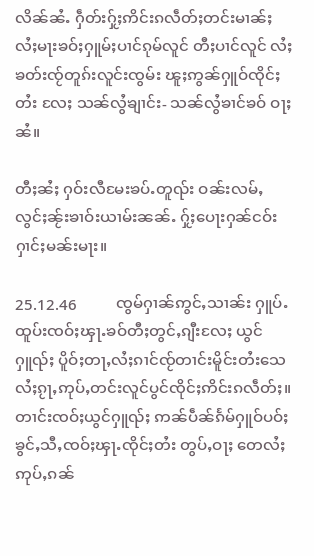လိၼ်ၼႆႉ ႁဵတ်းႁႂ်ႈဢိင်းၵလဵတ်ႈတင်းမၢၼ်ႈ လႆႈမႃးၶဝ်ႈႁူမ်ႈပၢင်ၵုမ်လူင် တီႈပၢင်လူင် လႆႈၶတ်းၸႂ်တူၵ်းလူင်းၸွမ်း ၽူႈဢွၼ်ႁူဝ်ၸိုင်ႈတႆး လႄႈ သၼ်လွႆၶျၢင်း- သၼ်လွႆၶၢင်ၶဝ် ဝႃႈၼႆ။

တီႈၼႆႈ ႁဝ်းလီမႄးၶပ်ႉတူၺ်း ဝၼ်းလမ်ႇလွင်ႈၼႂ်းၶၢဝ်းယၢမ်းၼၼ်ႉ ႁႂ်ႈပေႃးႁၼ်ငဝ်းႁၢင်ႈမၼ်းမႃး။

25.12.46          ၸွမ်ႁၢၼ်ဢွင်ႇသၢၼ်း ႁူပ်ႉထူပ်းၸဝ်ႈၾႃႉၶဝ်တီႈတွင်ႇၵျီးလႄႈ ယွင်ႁူၺ်ႈ ပိူဝ်ႈတႃႇလႆႈၵၢင်ၸႂ်တၢင်းမိူင်းတႆးသေ လႆႈၵႂႃႇဢုပ်ႇတင်းလူင်ပွင်ၸိုင်ႈဢိင်းၵလဵတ်ႈ။ တၢင်းၸဝ်ႈယွင်ႁူၺ်ႈ ဢၼ်ပဵၼ်ၵႅမ်ႁူဝ်ပဝ်ႈၶွင်ႇသီႇၸဝ်ႈၾႃႉၸိုင်ႈတႆး တွပ်ႇဝႃႈ တေလႆႈဢုပ်ႇၵၼ်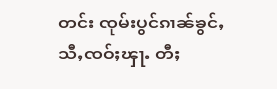တင်း ၸုမ်းပွင်ၵၢၼ်ၶွင်ႇသီႇၸဝ်ႈၾႃႉ တီႈ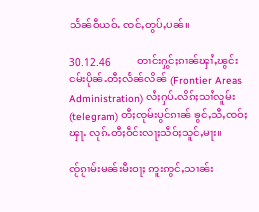သႅၼ်ဝီယဝ်ႉ ၸင်ႇတွပ်ႇပၼ်။

30.12.46          တၢင်းႁွင်ႈၵၢၼ်ၾၢႆႇၽွင်းငမ်းပိုၼ်ႉတီႈလႅၼ်လိၼ် (Frontier Areas Administration) လႆႈႁပ်ႉလိၵ်ႈသၢႆလူမ်း (telegram) တီႈၸုမ်းပွင်ၵၢၼ် ၶွင်ႇသီႇၸဝ်ႈၾႃႉ လုၵ်ႉတီႈဝဵင်းလႃႈသဵဝ်ႈသူင်ႇမႃး။

ၸႂ်ၵႂၢမ်းမၼ်းမီးဝႃႈ ဢူးဢွင်ႇသၢၼ်း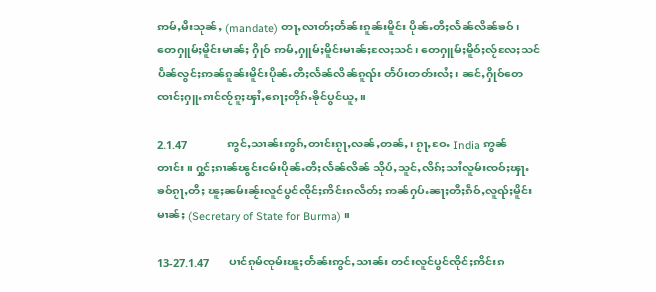ဢမ်ႇမီးသုၼ်ႇ (mandate) တႃႇလၢတ်ႈတႅၼ်းၵူၼ်းမိူင်း ပိုၼ်ႉတီႈလႅၼ်လိၼ်ၶဝ်၊ တေႁူမ်ႈမိူင်းမၢၼ်ႈ ႁိုဝ် ဢမ်ႇႁူမ်ႈမိူင်းမၢၼ်ႈလႄႈသင်၊ တေႁူမ်ႈမိူဝ်ႈလႂ်လႄႈသင် ပဵၼ်လွင်ႈဢၼ်ၵူၼ်းမိူင်းပိုၼ်ႉတီႈလႅၼ်လိၼ်ၵူၺ်း တႅပ်းတတ်းလႆႈ၊ ၼင်ႇႁိုဝ်တေၸၢင်ႈႁူႉၵၢင်ၸႂ်ၵူႈၾၢႆႇၵေႃႈတိုၵ်ႉၶိုင်ပွင်ယူႇ။

2.1.47              ဢွင်ႇသၢၼ်းဢွၵ်ႇတၢင်းၵႂႃႇလၼ်ႇတၼ်ႇ၊ ၵႂႃႇဝႄႉ India ဢွၼ်တၢင်း။ ႁွင်ႈၵၢၼ်ၽွင်းငမ်းပိုၼ်ႉတီႈလႅၼ်လိၼ် သိုပ်ႇသူင်ႇလိၵ်ႈသၢႆလူမ်းၸဝ်ႈၾႃႉၶဝ်ၵႂႃႇတီႈ ၽူႈၼမ်းၼႂ်းလူင်ပွင်ၸိုင်ႈဢိင်းၵလဵတ်ႈ ဢၼ်ႁပ်ႉၼႃႈတီႈၵဵဝ်ႇလူၺ်ႈမိူင်းမၢၼ်ႈ (Secretary of State for Burma) ။

13-27.1.47       ပၢင်ၵုမ်ၸုမ်းၽူႈတႅၼ်းဢွင်ႇသၢၼ်း တင်းလူင်ပွင်ၸိုင်ႈဢိင်းၵ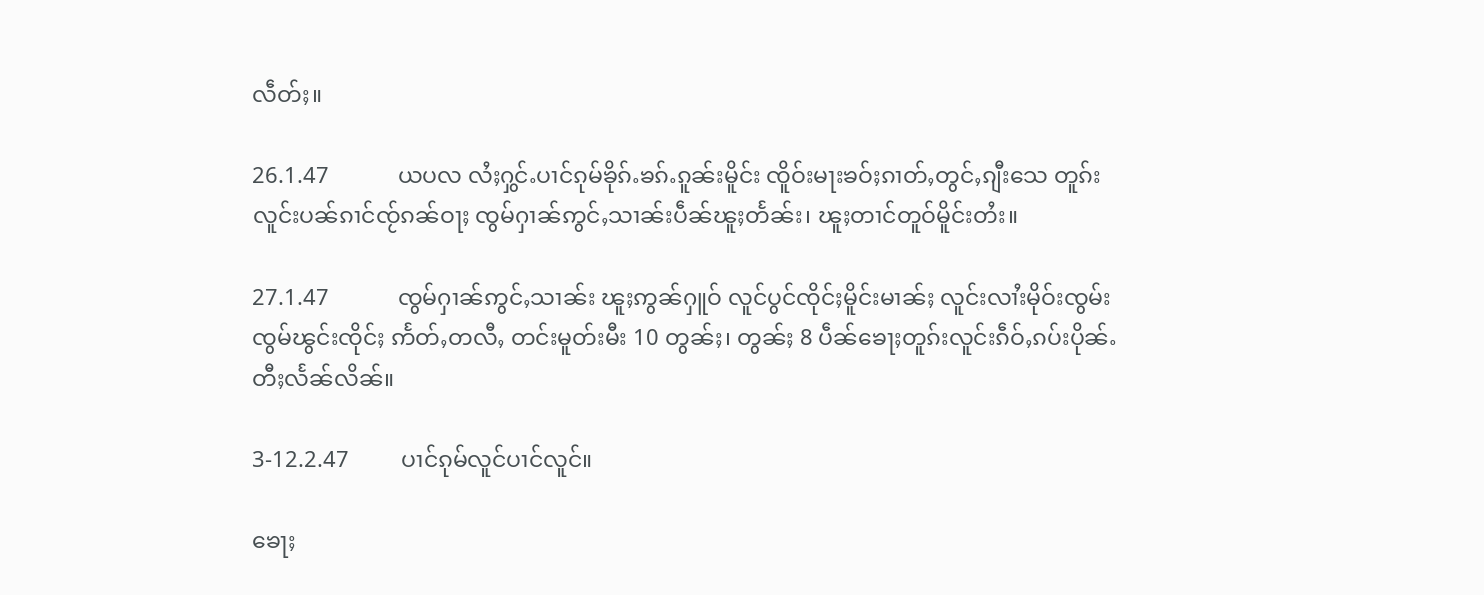လဵတ်ႈ။

26.1.47            ယပလ လႆႈႁွင်ႉပၢင်ၵုမ်ၶိုၵ်ႉၶၵ်ႉၵူၼ်းမိူင်း ၸိူဝ်းမႃးၶဝ်ႈၵၢတ်ႇတွင်ႇၵျီးသေ တူၵ်းလူင်းပၼ်ၵၢင်ၸႂ်ၵၼ်ဝႃႈ ၸွမ်ႁၢၼ်ဢွင်ႇသၢၼ်းပဵၼ်ၽူႈတႅၼ်း၊ ၽူႈတၢင်တူဝ်မိူင်းတႆး။

27.1.47            ၸွမ်ႁၢၼ်ဢွင်ႇသၢၼ်း ၽူႈဢွၼ်ႁူဝ် လူင်ပွင်ၸိုင်ႈမိူင်းမၢၼ်ႈ လူင်းလၢႆးမိုဝ်းၸွမ်း ၸွမ်ၽွင်းၸိုင်ႈ ဢႅတ်ႇတလီႇ တင်းမူတ်းမီး 10 တွၼ်ႈ၊ တွၼ်ႈ 8 ပဵၼ်ၶေႃႈတူၵ်းလူင်းၵဵဝ်ႇၵပ်းပိုၼ်ႉတီႈလႅၼ်လိၼ်။

3-12.2.47         ပၢင်ၵုမ်လူင်ပၢင်လူင်။

ၶေႃႈ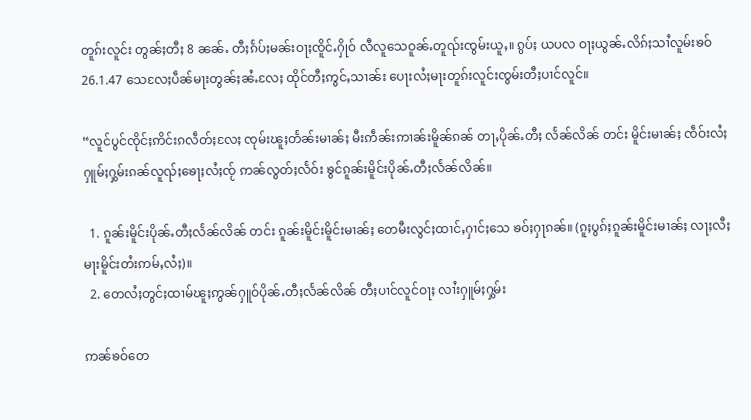တူၵ်းလူင်း တွၼ်ႈတီႈ 8 ၼၼ်ႉ တီႈၵႅပ်ႈမၼ်းဝႃႈၸိူင်ႉႁိုဝ် လီလူသေဝူၼ်ႉတူၺ်းၸွမ်းယူႇ။ ၵွပ်ႈ ယပလ ဝႃႈယွၼ်ႉလိၵ်ႈသၢႆလူမ်းၶဝ် 26.1.47 သေလႄႈပဵၼ်မႃးတွၼ်ႈၼႆႉလႄႈ ထိုင်တီႈဢွင်ႇသၢၼ်း ပေႃးလႆႈမႃးတူၵ်းလူင်းၸွမ်းတီႈပၢင်လူင်။

“လူင်ပွင်ၸိုင်ႈဢိင်းၵလဵတ်ႈလႄႈ ၸုမ်းၽူႈတႅၼ်းမၢၼ်ႈ မီးဢဵၼ်းဢၢၼ်းမိူၼ်ၵၼ် တႃႇပိုၼ်ႉတီႈ လႅၼ်လိၼ် တင်း မိူင်းမၢၼ်ႈ ၸဵဝ်းလႆႈႁူမ်ႈႁွမ်းၵၼ်လူၺ်ႈၶေႃႈလႆႈၸႂ် ဢၼ်လွတ်ႈလႅဝ်း ၶွင်ၵူၼ်းမိူင်းပိုၼ်ႉတီႈလႅၼ်လိၼ်။

  1. ၵူၼ်းမိူင်းပိုၼ်ႉတီႈလႅၼ်လိၼ် တင်း ၵူၼ်းမိူင်းမိူင်းမၢၼ်ႈ တေမီးလွင်ႈထၢင်ႇႁၢင်ႈသေ ၶဝ်ႈႁႃၵၼ်။ (ၵူႈပွၵ်ႈၵူၼ်းမိူင်းမၢၼ်ႈ လႃႈလီႈမႃးမိူင်းတႆးဢမ်ႇလႆႈ)။
  2. တေလႆႈတွင်ႈထၢမ်ၽူႈဢွၼ်ႁူဝ်ပိုၼ်ႉတီႈလႅၼ်လိၼ် တီႈပၢင်လူင်ဝႃႈ လၢႆးႁူမ်ႈႁွမ်း

ဢၼ်ၶဝ်တေ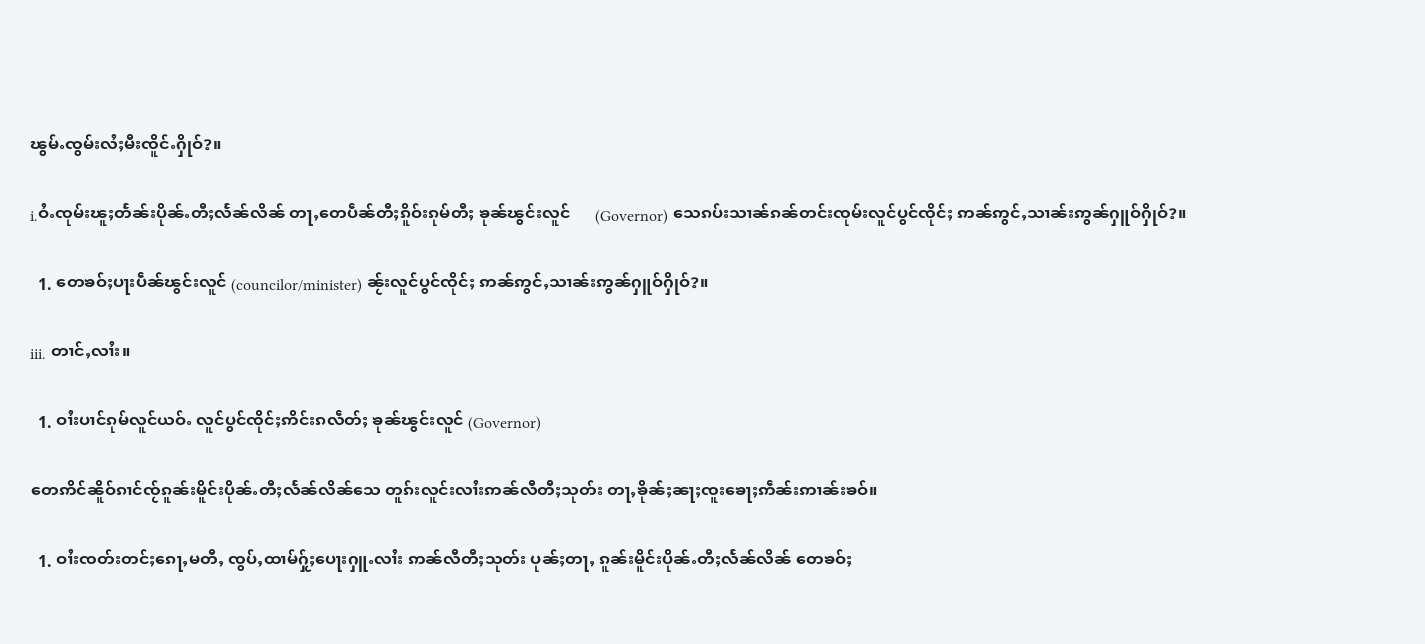ၽွမ်ႉၸွမ်းလႆႈမီးၸိူင်ႉႁိုဝ်?။

i.ဝႆႉၸုမ်းၽူႈတႅၼ်းပိုၼ်ႉတီႈလႅၼ်လိၼ် တႃႇတေပဵၼ်တီႈၵိူဝ်းၵုမ်တီႈ ၶုၼ်ၽွင်းလူင်      (Governor) သေၵပ်းသၢၼ်ၵၼ်တင်းၸုမ်းလူင်ပွင်ၸိုင်ႈ ဢၼ်ဢွင်ႇသၢၼ်းဢွၼ်ႁူဝ်ႁိုဝ်?။

  1. တေၶဝ်ႈပႃးပဵၼ်ၽွင်းလူင် (councilor/minister) ၼႂ်းလူင်ပွင်ၸိုင်ႈ ဢၼ်ဢွင်ႇသၢၼ်းဢွၼ်ႁူဝ်ႁိုဝ်?။

iii. တၢင်ႇလၢႆး။

  1. ဝၢႆးပၢင်ၵုမ်လူင်ယဝ်ႉ လူင်ပွင်ၸိုင်ႈဢိင်းၵလဵတ်ႈ ၶုၼ်ၽွင်းလူင် (Governor)

တေဢိင်ၼိူဝ်ၵၢင်ၸႂ်ၵူၼ်းမိူင်းပိုၼ်ႉတီႈလႅၼ်လိၼ်သေ တူၵ်းလူင်းလၢႆးဢၼ်လီတီႈသုတ်း တႃႇၶိုၼ်ႈၼႃႈၸူးၶေႃႈဢဵၼ်းဢၢၼ်းၶဝ်။

  1. ဝၢႆးၸတ်းတင်ႈၵေႃႇမတီႇ ၸွပ်ႇထၢမ်ႁႂ်ႈပေႃးႁူႉလၢႆး ဢၼ်လီတီႈသုတ်း ပုၼ်ႈတႃႇ ၵူၼ်းမိူင်းပိုၼ်ႉတီႈလႅၼ်လိၼ် တေၶဝ်ႈ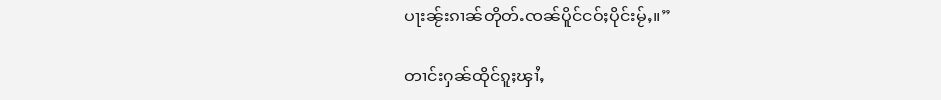ပႃးၼႂ်းၵၢၼ်တိုတ်ႉၸၼ်ပိူင်ငဝ်ႈပိုင်းမႂ်ႇ။”

တၢင်းႁၼ်ထိုင်ၵူႈၾၢႆႇ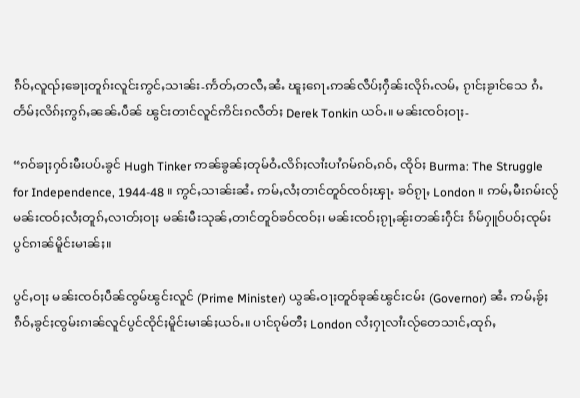ၵဵဝ်ႇလူၺ်ႈၶေႃႈတူၵ်းလူင်းဢွင်ႇသၢၼ်း-ဢႅတ်ႇတလီႇၼႆႉ ၽူႈၵေႃႉဢၼ်လဵပ်ႈႁဵၼ်းလိုၵ်ႉလမ်ႇ ၵႂၢင်ႈၶႂၢင်သေ ၵႆႉတႅမ်ႈလိၵ်ႈဢွၵ်ႇၼၼ်ႉပဵၼ် ၽွင်းတၢင်လူင်ဢိင်းၵလဵတ်ႈ Derek Tonkin ယဝ်ႉ။ မၼ်းၸဝ်ႈဝႃႈ-

“ၵဝ်ၶႃႈႁဝ်းမီးပပ်ႉၶွင် Hugh Tinker ဢၼ်ၶွၼ်ႈတုမ်ဝႆႉလိၵ်ႈလၢႆးပၢႆၵမ်ၵဝ်ႇၵဝ်ႇ ၸိုဝ်ႈ Burma: The Struggle for Independence, 1944-48 ။ ဢွင်ႇသၢၼ်းၼႆႉ ဢမ်ႇလႆႈတၢင်တူဝ်ၸဝ်ႈၾႃႉ ၶဝ်ၵႂႃႇ London ။ ဢမ်ႇမီးၵမ်းလႂ် မၼ်းၸဝ်ႈလႆႈတူၵ်ႇလၢတ်ႈဝႃႈ မၼ်းမီးသုၼ်ႇတၢင်တူဝ်ၶဝ်ၸဝ်ႈ၊ မၼ်းၸဝ်ႈၵႂႃႇၼႂ်းတၼ်းႁဵင်း ၵႅမ်ႁူဝ်ပဝ်ႈၸုမ်းပွင်ၵၢၼ်မိူင်းမၢၼ်ႈ။

ပွင်ႇဝႃႈ မၼ်းၸဝ်ႈပဵၼ်ၸွမ်ၽွင်းလူင် (Prime Minister) ယွၼ်ႉဝႃႈတူဝ်ၶုၼ်ၽွင်းငမ်း (Governor) ၼႆႉ ဢမ်ႇၶႂ်ႈၵဵဝ်ႇၶွင်ႈၸွမ်းၵၢၼ်လူင်ပွင်ၸိုင်ႈမိူင်းမၢၼ်ႈယဝ်ႉ။ ပၢင်ၵုမ်တီႈ London လႆႈႁႃလၢႆးလႂ်တေသၢင်ႇထုၵ်ႇ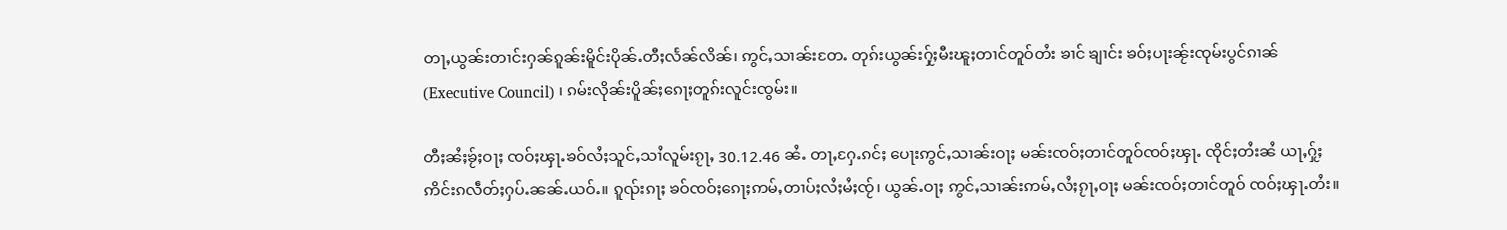တႃႇယွၼ်းတၢင်းႁၼ်ၵူၼ်းမိူင်းပိုၼ်ႉတီႈလႅၼ်လိၼ်၊ ဢွင်ႇသၢၼ်းတႄႉ တုၵ်းယွၼ်းႁႂ်ႈမီးၽူႈတၢင်တူဝ်တႆး ၶၢင် ၶျၢင်း ၶဝ်ႈပႃးၼႂ်းၸုမ်းပွင်ၵၢၼ် (Executive Council) ၊ ၵမ်းလိုၼ်းပိူၼ်ႈၵေႃႈတူၵ်းလူင်းၸွမ်း။

တီႈၼႆႈၶႂ်ႈဝႃႈ ၸဝ်ႈၾႃႉၶဝ်လႆႈသူင်ႇသၢႆလူမ်းၵႂႃႇ 30.12.46 ၼႆႉ တႃႇႁႄႉၵင်ႈ ပေႃးဢွင်ႇသၢၼ်းဝႃႈ မၼ်းၸဝ်ႈတၢင်တူဝ်ၸဝ်ႈၾႃႉ ၸိုင်ႈတႆးၼႆ ယႃႇႁႂ်ႈဢိင်းၵလဵတ်ႈႁပ်ႉၼၼ်ႉယဝ်ႉ။ ၵူၺ်းၵႃႈ ၶဝ်ၸဝ်ႈၵေႃႈဢမ်ႇတၢပ်ႈလႆႈမႆႈၸႂ်၊ ယွၼ်ႉဝႃႈ ဢွင်ႇသၢၼ်းဢမ်ႇလႆႈၵႂႃႇဝႃႈ မၼ်းၸဝ်ႈတၢင်တူဝ် ၸဝ်ႈၾႃႉတႆး။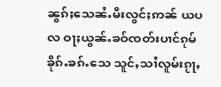ၼွၵ်ႈသေၼႆႉမီးလွင်ႈဢၼ် ယပလ ဝႃႈယွၼ်ႉၶဝ်ၸတ်းပၢင်ၵုမ်ၶိုၵ်ႉၶၵ်ႉသေ သူင်ႇသၢႆလူမ်းၵႂႃႇ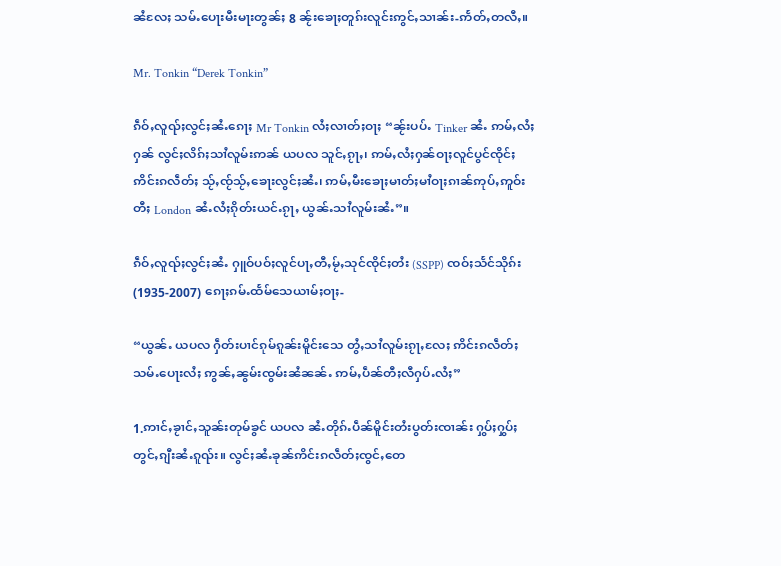ၼႆလႄႈ သမ်ႉပေႃးမီးမႃးတွၼ်ႈ 8 ၼႂ်းၶေႃႈတူၵ်းလူင်းဢွင်ႇသၢၼ်း-ဢႅတ်ႇတလီႇ။

Mr. Tonkin “Derek Tonkin”

ၵဵဝ်ႇလူၺ်ႈလွင်ႈၼႆႉၵေႃႈ Mr Tonkin လႆႈလၢတ်ႈဝႃႈ “ၼႂ်းပပ်ႉ Tinker ၼႆႉ ဢမ်ႇလႆႈႁၼ် လွင်ႈလိၵ်ႈသၢႆလူမ်းဢၼ် ယပလ သူင်ႇၵႂႃႇ၊ ဢမ်ႇလႆႈႁၼ်ဝႃႈလူင်ပွင်ၸိုင်ႈဢိင်းၵလဵတ်ႈ သႂ်ႇၸႂ်သႂ်ႇၶေႃးလွင်ႈၼႆႉ၊ ဢမ်ႇမီးၶေႃႈမၢတ်ႈမၢႆဝႃႈၵၢၼ်ဢုပ်ႇဢူဝ်းတီႈ London ၼႆႉလႆႈၵိုတ်းယင်ႉၵႂႃႇ ယွၼ်ႉသၢႆလူမ်းၼႆႉ”။

ၵဵဝ်ႇလူၺ်ႈလွင်ႈၼႆႉ ႁူဝ်ပဝ်ႈလူင်ပႃႇတီႇမႂ်ႇသုင်ၸိုင်ႈတႆး (SSPP) ၸဝ်ႈသႅင်သိုၵ်း (1935-2007) ၵေႃႈၵမ်ႉထႅမ်သေယၢမ်ႈဝႃႈ-

“ယွၼ်ႉ ယပလ ႁဵတ်းပၢင်ၵုမ်ၵူၼ်းမိူင်းသေ တွႆႇသၢႆလူမ်းၵႂႃႇလႄႈ ဢိင်းၵလဵတ်ႈသမ်ႉပေႃးလႆႈ ဢွၼ်ႇၼွမ်းၸွမ်းၼႆၼၼ်ႉ ဢမ်ႇပဵၼ်တီႈလီႁပ်ႉလႆႈ”

1.ဢၢင်ႇၶႂၢင်ႇသူၼ်းတုမ်ၶွင် ယပလ ၼႆႉတိုၵ်ႉပဵၼ်မိူင်းတႆးပွတ်းၸၢၼ်း ႁွပ်ႈႁွပ်ႈတွင်ႇၵျီးၼႆႉၵူၺ်း။ လွင်ႈၼႆႉၶုၼ်ဢိင်းၵလဵတ်ႈၸွင်ႇတေ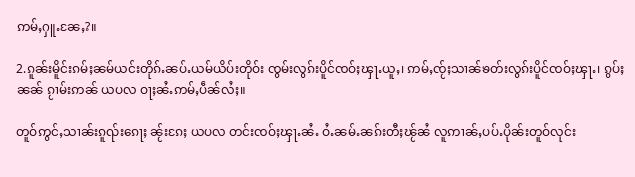ဢမ်ႇႁူႉၼႄႇ?။

2.ၵူၼ်းမိူင်းၵမ်ႈၼမ်ယင်းတိုၵ်ႉၼပ်ႉယမ်ယိပ်းတိုဝ်း ၸွမ်းလွၵ်းပိူင်ၸဝ်ႈၾႃႉယူႇ၊ ဢမ်ႇၸႂ်ႈသၢၼ်ၶတ်းလွၵ်းပိူင်ၸဝ်ႈၾႃႉ၊ ၵွပ်ႈၼၼ် ၵႂၢမ်းဢၼ် ယပလ ဝႃႈၼႆႉဢမ်ႇပဵၼ်လႆႈ။

တူဝ်ဢွင်ႇသၢၼ်းၵူၺ်းၵေႃႈ ၼႂ်းၵႄႈ ယပလ တင်းၸဝ်ႈၾႃႉၼႆႉ ဝႆႉၼမ်ႉၼၵ်းတီႈၽႂ်ၼႆ လူဢၢၼ်ႇပပ်ႉပိုၼ်းတူဝ်လုင်း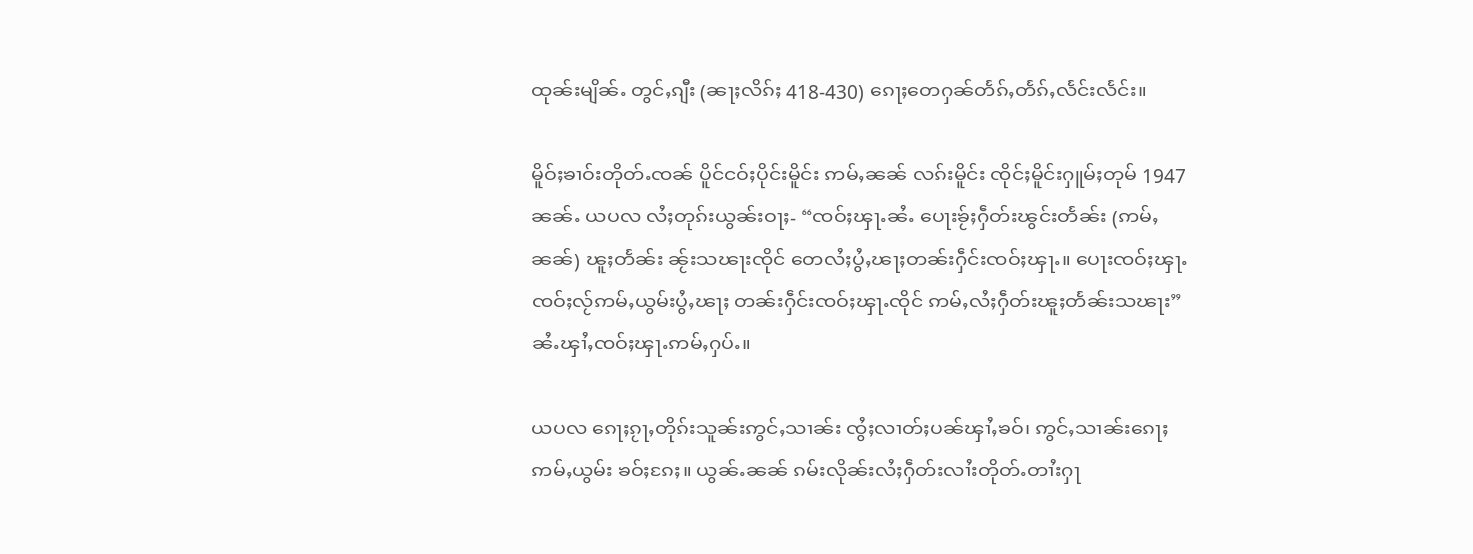ထုၼ်းမျိၼ်ႉ တွင်ႇၵျီး (ၼႃႈလိၵ်ႈ 418-430) ၵေႃႈတေႁၼ်တႅၵ်ႇတႅၵ်ႇလႅင်းလႅင်း။

မိူဝ်ႈၶၢဝ်းတိုတ်ႉၸၼ် ပိူင်ငဝ်ႈပိုင်းမိူင်း ဢမ်ႇၼၼ် လၵ်းမိူင်း ၸိုင်ႈမိူင်းႁူမ်ႈတုမ် 1947 ၼၼ်ႉ ယပလ လႆႈတုၵ်းယွၼ်းဝႃႈ- “ၸဝ်ႈၾႃႉၼႆႉ ပေႃးၶႂ်ႈႁဵတ်းၽွင်းတႅၼ်း (ဢမ်ႇၼၼ်) ၽူႈတႅၼ်း ၼႂ်းသၽႃးၸိုင် တေလႆႈပွႆႇၽႃႈတၼ်းႁဵင်းၸဝ်ႈၾႃႉ။ ပေႃးၸဝ်ႈၾႃႉၸဝ်ႈလႂ်ဢမ်ႇယွမ်းပွႆႇၽႃႈ တၼ်းႁဵင်းၸဝ်ႈၾႃႉၸိုင် ဢမ်ႇလႆႈႁဵတ်းၽူႈတႅၼ်းသၽႃး” ၼႆႉၾၢႆႇၸဝ်ႈၾႃႉဢမ်ႇႁပ်ႉ။

ယပလ ၵေႃႈၵႂႃႇတိုၵ်းသူၼ်းဢွင်ႇသၢၼ်း ၸွႆႈလၢတ်ႈပၼ်ၾၢႆႇၶဝ်၊ ဢွင်ႇသၢၼ်းၵေႃႈဢမ်ႇယွမ်း ၶဝ်ႈၵႄႈ။ ယွၼ်ႉၼၼ် ၵမ်းလိုၼ်းလႆႈႁဵတ်းလၢႆးတိုတ်ႉတၢႆးႁႃ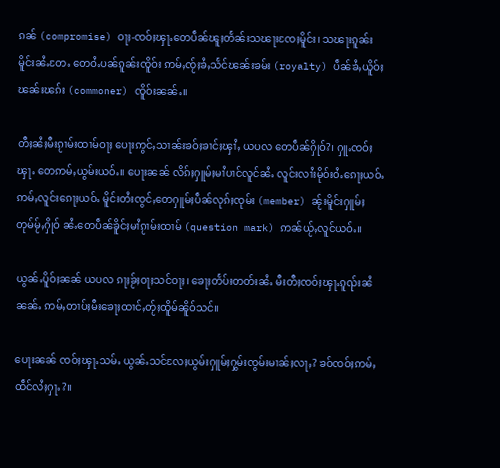ၵၼ် (compromise) ဝႃႈ-ၸဝ်ႈၾႃႉတေပဵၼ်ၽူႈတႅၼ်းသၽႃးၸႄႈမိူင်း၊ သၽႃးၵူၼ်းမိူင်းၼႆႉတႄႉ တေဝႆႉပၼ်ၵူၼ်းၸိူဝ်း ဢမ်ႇၸႂ်ႈၶႆႇသႅင်ၽၼ်းၶမ်း (royalty) ပဵၼ်ၶႆႇယိူဝ်ႈၽၼ်းၽၵ်း (commoner) ၸိူဝ်းၼၼ်ႉ။

တီႈၼႆႈမီးၵႂၢမ်းထၢမ်ဝႃႈ ပေႃးဢွင်ႇသၢၼ်းၶဝ်ႈၶၢင်ႈၾၢႆႇ ယပလ တေပဵၼ်ႁိုဝ်?၊ ႁူႉၸဝ်ႈၾႃႉ တေဢမ်ႇယွမ်းယဝ်ႉ။ ပေႃးၼၼ် လိၵ်ႈႁူမ်ႈမၢႆပၢင်လူင်ၼႆႉ လူင်းလၢႆးမိုဝ်းဝႆႉၵေႃႈယဝ်ႉ ဢမ်ႇလူင်းၵေႃႈယဝ်ႉ မိူင်းတႆးၸွင်ႇတေႁူမ်ႈပဵၼ်လုၵ်ႈၸုမ်း (member) ၼႂ်းမိူင်းႁူမ်ႈတုမ်မႂ်ႇႁိုဝ် ၼႆႉတေပဵၼ်ၶိူင်ႈမၢႆၵႂၢမ်းထၢမ် (question mark) ဢၼ်ယႂ်ႇလူင်ယဝ်ႉ။

ယွၼ်ႉပိူဝ်ႈၼၼ် ယပလ ၵႃႈၶႂ်ႈဝႃႈသင်ဝႃႈ၊ ၶေႃႈတႅပ်းတတ်းၼႆႉ မီးတီႈၸဝ်ႈၾႃႉၵူၺ်းၼႆၼၼ်ႉ ဢမ်ႇတၢပ်ႈမီးၶေႃႈထၢင်ႇတႂ်ႈထိူမ်ၼိူဝ်သင်။

ပေႃးၼၼ် ၸဝ်ႈၾႃႉသမ်ႉ ယွၼ်ႉသင်လႄႈယွမ်းႁူမ်ႈႁွမ်းၸွမ်းမၢၼ်ႈလႃႇ? ၶဝ်ၸဝ်ႈဢမ်ႇထဵင်လႆႈႁႃႉ?။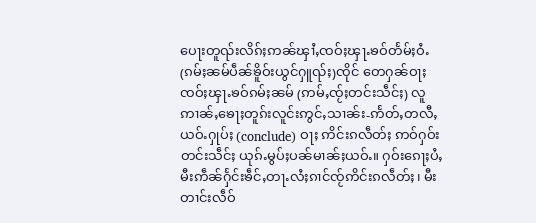ပေႃးတူၺ်းလိၵ်ႈဢၼ်ၾၢႆႇၸဝ်ႈၾႃႉၶဝ်တႅမ်ႈဝႆႉ (ၵမ်ႈၼမ်ပဵၼ်ၶိူဝ်းယွင်ႁူၺ်ႈ)ၸိုင် တေႁၼ်ဝႃႈ ၸဝ်ႈၾႃႉၶဝ်ၵမ်ႈၼမ် (ဢမ်ႇၸႂ်ႈတင်းသဵင်ႈ) လူဢၢၼ်ႇၶေႃႈတူၵ်းလူင်းဢွင်ႇသၢၼ်း-ဢႅတ်ႇတလီႇ ယဝ်ႉႁုပ်ႈ (conclude) ဝႃႈ ဢိင်းၵလဵတ်ႈ ဢဝ်ႁဝ်းတင်းသဵင်ႈ ယုၵ်ႉမွပ်ႈပၼ်မၢၼ်ႈယဝ်ႉ။ ႁဝ်းၵေႃႈပႆႇမီးဢဵၼ်ႁႅင်းၶဵင်ႇတႃႉလႆႈၵၢင်ၸႂ်ဢိင်းၵလဵတ်ႈ၊ မီးတၢင်းလဵဝ်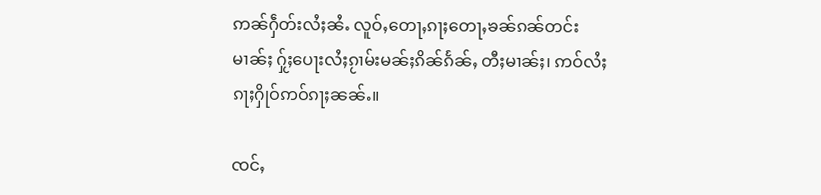ဢၼ်ႁဵတ်းလႆႈၼႆႉ လူဝ်ႇတေႃႇၵႃႈတေႃႇၶၼ်ၵၼ်တင်းမၢၼ်ႈ ႁႂ်ႈပေႃးလႆႈၵႂၢမ်းမၼ်ႈၵိၼ်ၵႅၼ်ႇ တီႈမၢၼ်ႈ၊ ဢဝ်လႆႈၵႃႈႁိုဝ်ဢဝ်ၵႃႈၼၼ်ႉ။

ၸင်ႇ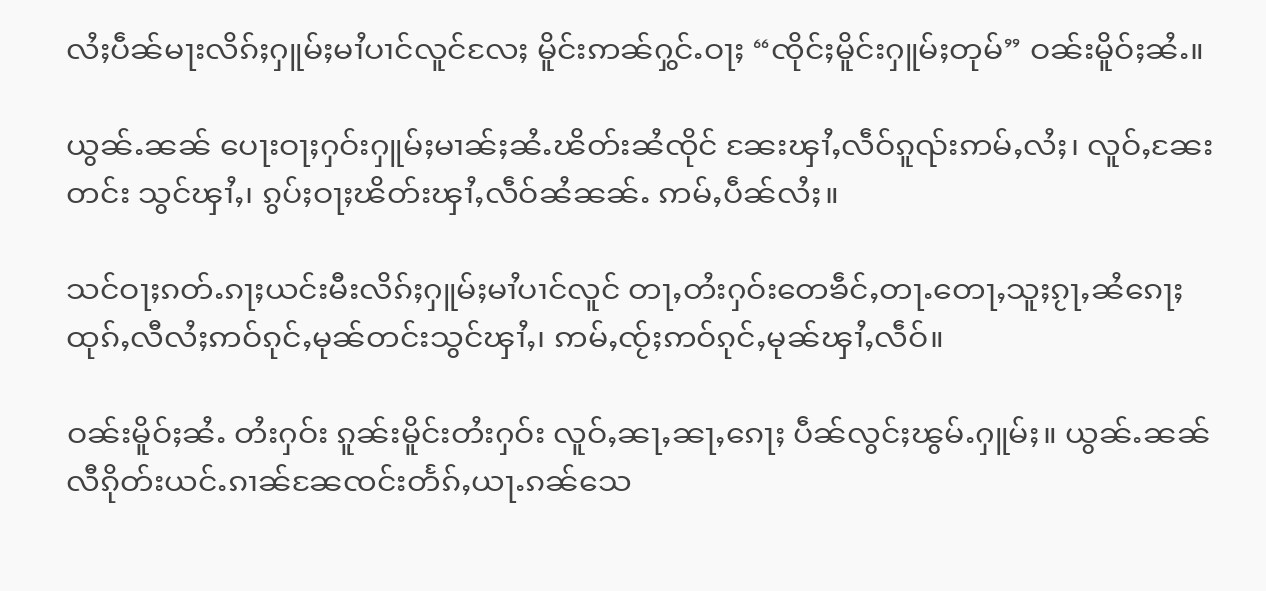လႆႈပဵၼ်မႃးလိၵ်ႈႁူမ်ႈမၢႆပၢင်လူင်လႄႈ မိူင်းဢၼ်ႁွင်ႉဝႃႈ “ၸိုင်ႈမိူင်းႁူမ်ႈတုမ်” ဝၼ်းမိူဝ်ႈၼႆႉ။

ယွၼ်ႉၼၼ် ပေႃးဝႃႈႁဝ်းႁူမ်ႈမၢၼ်ႈၼႆႉၽိတ်းၼႆၸိုင် ၼႄးၾၢႆႇလဵဝ်ၵူၺ်းဢမ်ႇလႆႈ၊ လူဝ်ႇၼႄးတင်း သွင်ၾၢႆႇ၊ ၵွပ်ႈဝႃႈၽိတ်းၾၢႆႇလဵဝ်ၼႆၼၼ်ႉ ဢမ်ႇပဵၼ်လႆႈ။

သင်ဝႃႈၵတ်ႉၵႃႈယင်းမီးလိၵ်ႈႁူမ်ႈမၢႆပၢင်လူင် တႃႇတႆးႁဝ်းတေၶဵင်ႇတႃႉတေႃႇသူႈၵႂႃႇၼႆၵေႃႈ ထုၵ်ႇလီလႆႈဢဝ်ၵုင်ႇမုၼ်တင်းသွင်ၾၢႆႇ၊ ဢမ်ႇၸႂ်ႈဢဝ်ၵုင်ႇမုၼ်ၾၢႆႇလဵဝ်။

ဝၼ်းမိူဝ်ႈၼႆႉ တႆးႁဝ်း ၵူၼ်းမိူင်းတႆးႁဝ်း လူဝ်ႇၼႃႇၼႃႇၵေႃႈ ပဵၼ်လွင်ႈၽွမ်ႉႁူမ်ႈ။ ယွၼ်ႉၼၼ် လီၵိုတ်းယင်ႉၵၢၼ်ၼႄၸင်းတႅၵ်ႇယႃႉၵၼ်သေ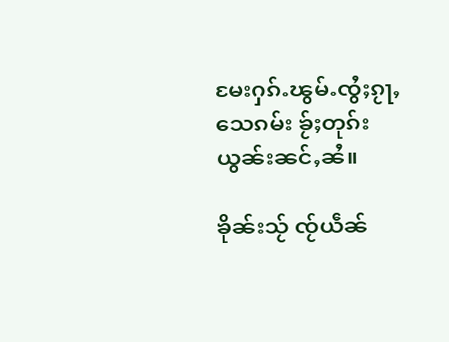မႄးႁၵ်ႉၽွမ်ႉၸွႆႈၵႂႃႇသေၵမ်း ၶႂ်ႈတုၵ်းယွၼ်းၼင်ႇၼႆ။

ၶိုၼ်းသႂ် ၸႂ်ယဵၼ်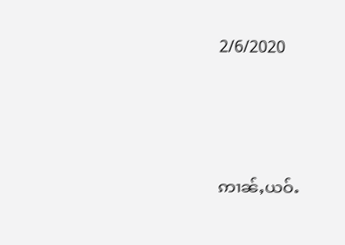2/6/2020





ဢၢၼ်ႇယဝ်ႉ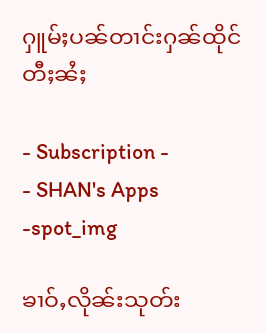ႁူမ်ႈပၼ်တၢင်းႁၼ်ထိုင်တီႈၼႆႈ

- Subscription -
- SHAN's Apps -spot_img

ၶၢဝ်ႇလိုၼ်းသုတ်း